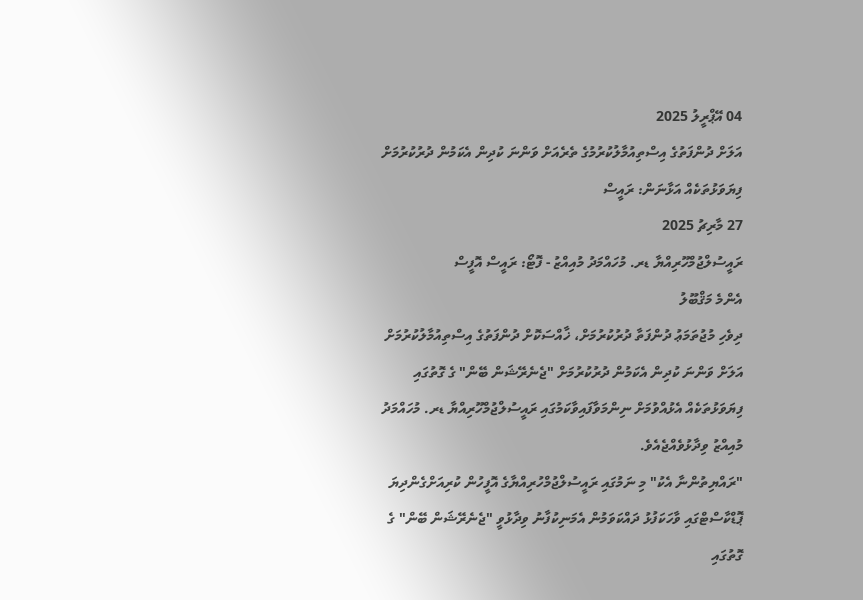04 އޭޕްރީލު 2025
އަލަށް ދުންފަތުގެ އިސްތިއުމާލުކުރުމުގެ ތެރެއަށް ވަންނަ ކުދިން އެކަމުން ދުރުކުރުމަށް ފިޔަވަޅުތަކެއް އަޅާނަން: ރައީސް
27 މާރިޗު 2025
ރައީސުލްޖުމްހޫރިއްޔާ ޑރ. މުހައްމަދު މުއިއްޒު - ފޮޓޯ: ރައީސް އޮފީސް
އެންމެ މަޤްބޫލު
ދިވެހި މުޖުތަމަޢު ދުންފަތާ ދުރުކުރުމަށް، ޚާއްސަކޮށް ދުންފަތުގެ އިސްތިއުމާލުކުރުމަށް އަލަށް ވަންނަ ކުދިން އެކަމުން ދުރުކުރުމަށް "ޖެނެރޭޝަން ބޭން" ގެ ގޮތުގައި ފިޔަވަޅުތަކެއް އެޅުއްވުމަށް ނިންމަވާފައިވާކަމުގައި ރައީސުލްޖުމްހޫރިއްޔާ ޑރ. މުހައްމަދު މުއިއްޒު ވިދާޅުވެއްޖެއެވެ.
"ރައްޔިތުންނާ އެކު" މި ނަމުގައި ރައީސުލްޖުމްހުރިއްޔާގެ އޮފީހުން ކުރިއަށްގެންދިޔަ ޕޮޑްކާސްޓްގައި ވާހަކަފުޅު ދައްކަވަމުން އެމަނިކުފާނު ވިދާޅުވީ "ޖެނެރޭޝަން ބޭން" ގެ ގޮތުގައި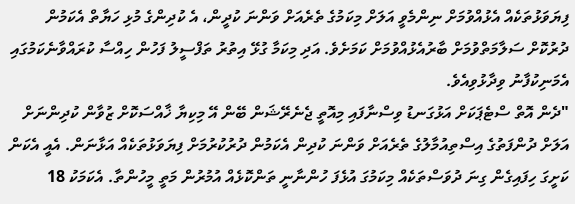ފިޔަވަޅުތަކެއް އެޅުއްވުމަށް ނިންމެވީ އަލަށް މިކަމުގެ ތެރެއަށް ވަންނަ ކުދީން، އެ ކުދިންގެ މުޅި ހަޔާތް އެކަމުން ދުރުކޮށް ސަލާމަތްވުމަށް ބާރުއެޅުއްވުމަށް ކަމަށެވެ. އަދި މިކަމާ ގުޅޭ އިތުރު ތަފްސީލު ފަހުން ހިއްސާ ކުރައްވާނެކަމުގައި އެމަނިކުފާނު ވިދާޅުވިއެވެ.
"ދެން އޮތް ސްޓެޕަކަށް އަޅުގަނޑު ވިސްނާފައި މިއޮތީ ޖެނެރޭޝަން ބޭން އޭ މިކިޔާ ޚާއްސަކޮށް ޒުވާން ކުދިންނަށް އަލަށް ދުންފަތުގެ އިސްތިއުމާލުގެ ތެރެއަށް ވަންނަ ކުދިން އެކަމުން ދުރުކުރުމަށް ފިޔަވަޅުތަކެއް އަޅާނަން. އެއީ އެކަން ކަށީގަ ހިފައިގެން ގިނަ ދުވަސްތަކެއް މިކަމުގަ އުޅެފަ ހުންނާނީ ތަންކޮޅެއް އުމުރުން މަތީ މީހުންތާ. އެކަމަކު 18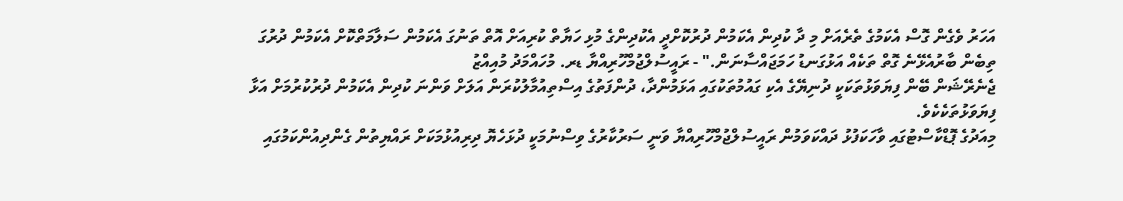އަހަރު ވެގެން ގޮސް އެކަމުގެ ތެރެއަށް މި ދާ ކުދިން އެކަމުން ދުރުކޮށްދީ އެކުދިންގެ މުޅި ހަޔާތް ކުރިއަށް އޮތް ތަނުގަ އެކަމުން ސަލާމަތްކޮށް އެކަމުން ދުރުގަ ތިބެން ބާރުއެޅޭނެ ގޮތް ތަކެއް އަޅުގަނޑު ހަމަޖައްސާނަން." - ރައީސުލްޖުމްހޫރިއްޔާ ޑރ. މުހައްމަދު މުއިއްޒު
ޖެނެރޭޝަން ބޭން ފިޔަވަޅުތަކަކީ ދުނިޔޭގެ އެކި ގައުމުތަކުގައި އަޅަމުންދާ، ދުންފަތުގެ އިސްތިއުމާލުކުރަން އަލަށް ވަންނަ ކުދިން އެކަމުން ދުރުކުރުމަށް އަޅާ ފިޔަވަޅުތަކެކެވެ.
މިއަދުގެ ޕޮޑްކާސްޓުގައި ވާހަކަފުޅު ދައްކަވަމުން ރައީސުލްޖުމްހޫރިއްޔާ ވަނީ ސަރުކާރުގެ ވިސްނުމަކީ ދުޅަހެޔޮ ދިރިއުޅުމަކަށް ރައްޔިތުން ގެންދިއުންކަމުގައި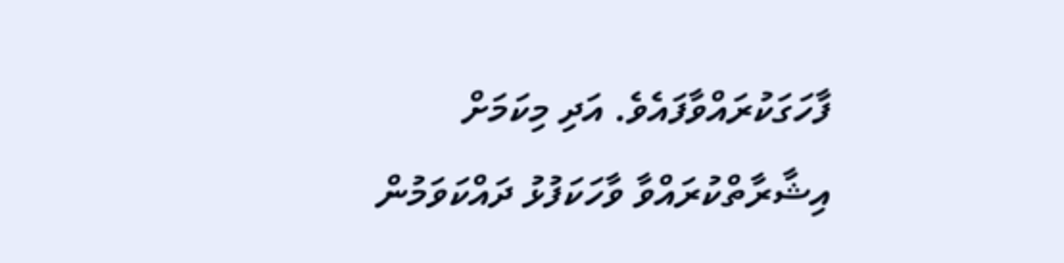ފާހަގަކުރައްވާފައެވެ. އަދި މިކަމަށް އިޝާރާތްކުރައްވާ ވާހަކަފުޅު ދައްކަވަމުން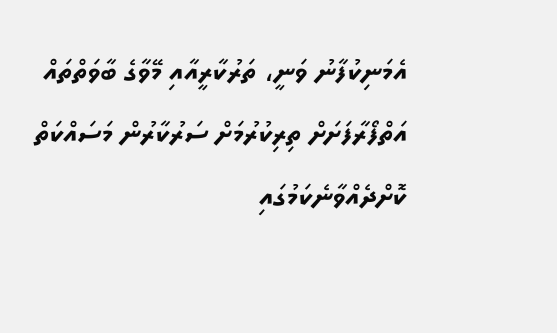އެމަނިކުފާނު ވަނީ، ތަރުކާރީއާއި މޭވާގެ ބާވަތްތައް އަތްފޯރާފަށަށް ތިރިކުރުމަށް ސަރުކާރުން މަސައްކަތް ކޮށްދެއްވާނެކަމުގައި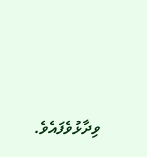ވިދާޅުވެފައެވެ.